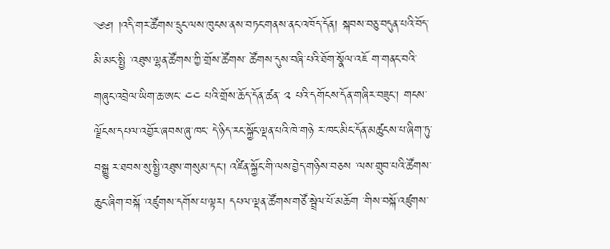༄༅། །འདི་གར་ཚོགས་དྲུང་ལས་ཁུངས་ནས་བཏང་གནས་ནང་འཁོད་དོན། སྐབས་བཅུ་བདུན་པའི་བོད་མི་མང་སྤྱི ་འཐུས་ལྷན་ཚོགས་ཀྱི་གྲོས་ཚོགས་ ཚོགས་དུས་བཞི་པའི་ཐོག་སྣོལ་འཇོ ག་གནང་བའི་གཞུང་འབྲེལ་ཡིག་ཆ་ཨང་ ༤༤ པའི་གྲོས་ཆོད་དོན་ཚན་ ༢ པའི་དགོངས་དོན་གཞིར་བཟུང་། གངས་ལྗོངས་དཔལ་འབྱོར་ཞབས་ཞུ་ཁང་ དེ་ཉིད་རང་སྐྱོང་ལྡན་པའི་ཁེ་གཉེ ར་ཁང་མིང་དོན་མཚུངས་པ་ཞིག་ཏུ་བསྒྱུ ར་ཐབས་སུ་སྤྱི་འཐུས་གསུམ་དང་། འཛིན་སྐྱོང་གི་ལས་བྱེད་གཉིས་བཅས ་ལས་གྲུབ་པའི་ཚོགས་ཆུང་ཞིག་བསྐོ ་འཛུགས་དགོས་པ་ལྟར། དཔལ་ལྡན་ཚོགས་གཙོ་སྦྲེལ་པོ་མཆོག ་གིས་བསྐོ་འཛུགས་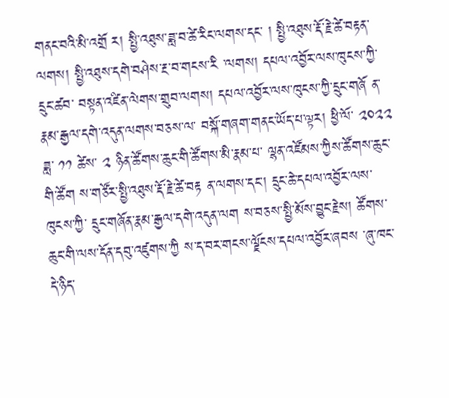གནང་བའི་མི་འགྲོ ར། སྤྱི་འཐུས་ཟླ་བ་ཚེ་རིང་ལགས་དང་ ། སྤྱི་འཐུས་རྡོ་རྗེ་ཚེ་བརྟན་ལགས། སྤྱི་འཐུས་དགེ་བཤེས་རྔ་བ་གངས་རི ་ལགས། དཔལ་འབྱོར་ལས་ཁུངས་ཀྱི་དྲུང་ཚབ་ བསྟན་འཛིན་ལེགས་གྲུབ་ལགས། དཔལ་འབྱོར་ལས་ཁུངས་ཀྱི་དྲུང་གཞོ ན་རྣམ་རྒྱལ་དགེ་འདུན་ལགས་བཅས་ལ་ བསྐོ་གཞག་གནང་ཡོད་པ་ལྟར། ཕྱི་ལོ་ ༢༠༢༢ ཟླ་ ༡༡ ཚེས་ ༢ ཉིན་ཚོགས་ཆུང་གི་ཚོགས་མི་རྣམ་པ་ ལྷན་འཛོམས་ཀྱིས་ཚོགས་ཆུང་གི་ཚོག ས་གཙོར་སྤྱི་འཐུས་རྡོ་རྗེ་ཚེ་བརྟ ན་ལགས་དང་། དྲུང་ཆེ་དཔལ་འབྱོར་ལས་ཁུངས་ཀྱི་ དྲུང་གཞོན་རྣམ་རྒྱལ་དགེ་འདུན་ལག ས་བཅས་སྤྱི་མོས་བྱུང་རྗེས། ཚོགས་ཆུང་གི་ལས་དོན་དབུ་འཛུགས་ཀྱི ས་ད་བར་གངས་ལྗོངས་དཔལ་འབྱོར་ཞབས ་ཞུ་ཁང་དེ་ཉིད་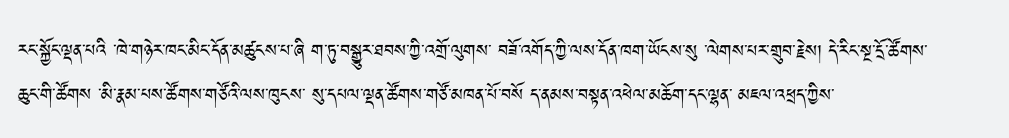རང་སྐྱོང་ལྡན་པའི ་ཁེ་གཉེར་ཁང་མིང་དོན་མཚུངས་པ་ཞི ག་ཏུ་བསྒྱུར་ཐབས་ཀྱི་འགྲོ་ལུགས་ བཟོ་འགོད་ཀྱི་ལས་དོན་ཁག་ཡོངས་སུ ་ལེགས་པར་གྲུབ་རྗེས། དེ་རིང་སྔ་དྲོ་ཚོགས་ཆུང་གི་ཚོགས ་མི་རྣམ་པས་ཚོགས་གཙོའི་ལས་ཁུངས་ སུ་དཔལ་ལྡན་ཚོགས་གཙོ་མཁན་པོ་བསོ ད་ནམས་བསྟན་འཕེལ་མཆོག་དང་ལྷན་ མཇལ་འཕྲད་ཀྱིས་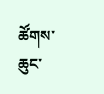ཚོགས་ཆུང་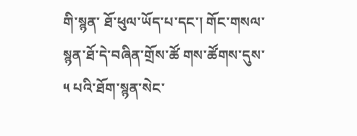གི་སྙན་ ཐོ་ཕུལ་ཡོད་པ་དང་། གོང་གསལ་སྙན་ཐོ་དེ་བཞིན་གྲོས་ཚོ གས་ཚོགས་དུས་ ༥ པའི་ཐོག་སྙན་སེང་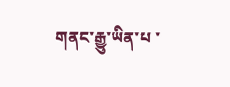གནང་རྒྱུ་ཡིན་པ ་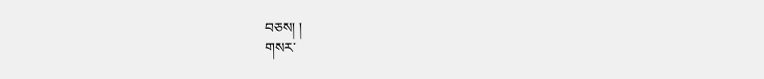བཅས། །
གསར་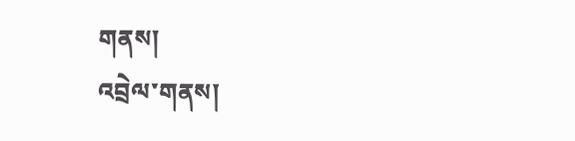གནས།
འབྲེལ་གནས།